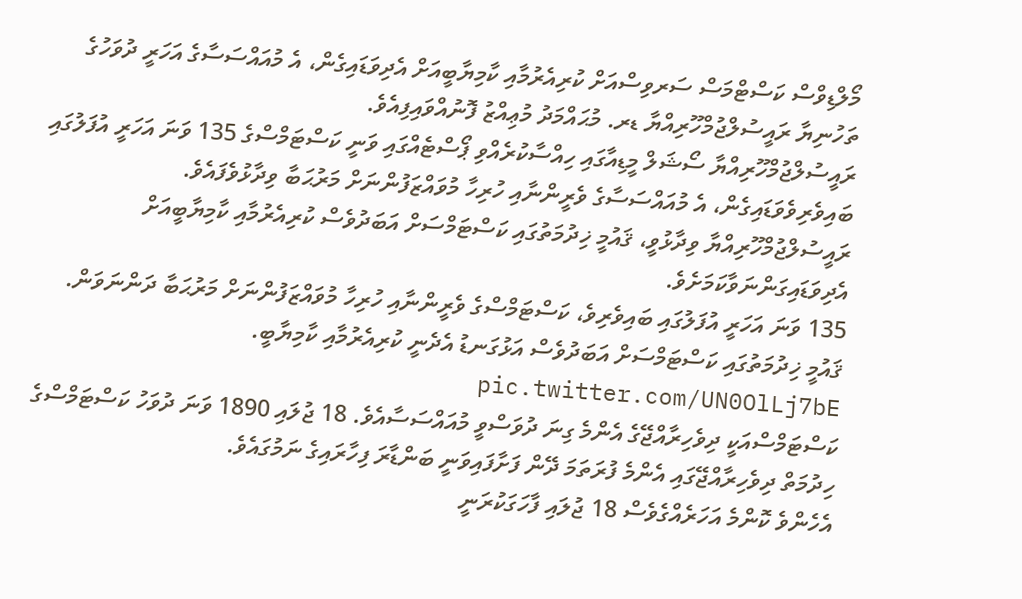މޯލްޑިވްސް ކަސްޓްމަސް ސަރވިސްއަށް ކުރިއެރުމާއި ކާމިޔާބީއަށް އެދިވަޑައިގެން، އެ މުއައްސަސާގެ އަހަރީ ދުވަހުގެ ތަހުނިޔާ ރައީސުލްޖުމްހޫރިއްޔާ ޑރ. މުޙައްމަދު މުޢިއްޒު ފޮނުއްވައިފިއެވެ.
ރައީސުލްޖުމްހޫރިއްޔާ ސޯޝަލް މީޑިއާގައި ހިއްސާކުރެއްވި ޕޯސްޓެއްގައި ވަނީ ކަސްޓަމްސްގެ 135 ވަނަ އަހަރީ އުފަލުގައި ބައިވެރިވެވަޑައިގެން، އެ މުއައްސަސާގެ ވެރީންނާއި ހުރިހާ މުވައްޒަފުންނަށް މަރުޙަބާ ވިދާޅުވެފައެވެ. ރައީސުލްޖުމްހޫރިއްޔާ ވިދާޅުވީ، ޤައުމީ ޚިދުމަތުގައި ކަސްޓަމްސަށް އަބަދުވެސް ކުރިއެރުމާއި ކާމިޔާބީއަށް އެދިވަޑައިގަންނަވާކަމަށެވެ.
135 ވަނަ އަހަރީ އުފަލުގައި ބައިވެރިވެ، ކަސްޓަމްސްގެ ވެރީންނާއި ހުރިހާ މުވައްޒަފުންނަށް މަރުޙަބާ ދަންނަވަން. ޤައުމީ ޚިދުމަތުގައި ކަސްޓަމްސަށް އަބަދުވެސް އަޅުގަނޑު އެދެނީ ކުރިއެރުމާއި ކާމިޔާބީ. pic.twitter.com/UN0OlLj7bE
ކަސްޓަމްސްއަކީ ދިވެހިރާއްޖޭގެ އެންމެ ގިނަ ދުވަސްވީ މުއައްސަސާއެވެ. 18 ޖުލައި 1890 ވަނަ ދުވަހު ކަސްޓަމްސްގެ ހިދުމަތް ދިވެހިރާއްޖޭގައި އެންމެ ފުރަތަމަ ދޭން ފަށާފައިވަނީ ބަންޑާރަ ފިހާރައިގެ ނަމުގައެވެ.
އެހެންވެ ކޮންމެ އަހަރެއްގެވެސް 18 ޖުލައި ފާހަގަކުރަނީ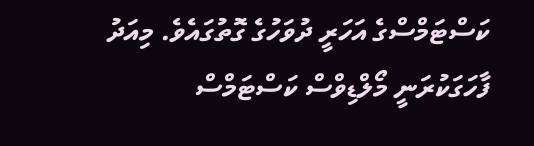ކަސްޓަމްސްގެ އަހަރީ ދުވަހުގެ ގޮތުގައެވެ. މިއަދު ފާހަގަކުރަނީ މޯލްޑިވްސް ކަސްޓަމްސް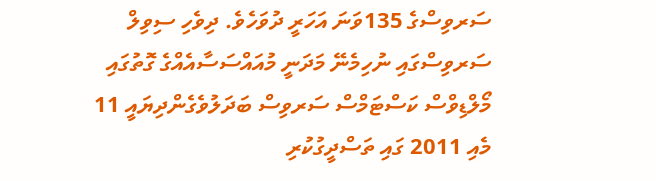ސަރވިސްގެ 135ވަނަ އަހަރީ ދުވަހެވެ. ދިވެހި ސިވިލް ސަރވިސްގައި ނުހިމެނޭ މަދަނީ މުއައްސަސާއެއްގެ ގޮތުގައި މޯލްޑިވްސް ކަސްޓަމްސް ސަރވިސް ބަދަލުވެގެންދިޔައީ 11 މެއި 2011 ގައި ތަސްދީގުކުރި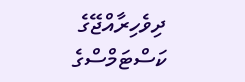ދިވެހިރާއްޖޭގެ ކަސްޓަމްސްގެ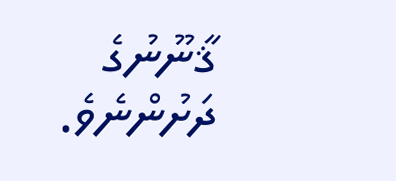ޤާނޫނުގެ ދަށުންނެވެ.